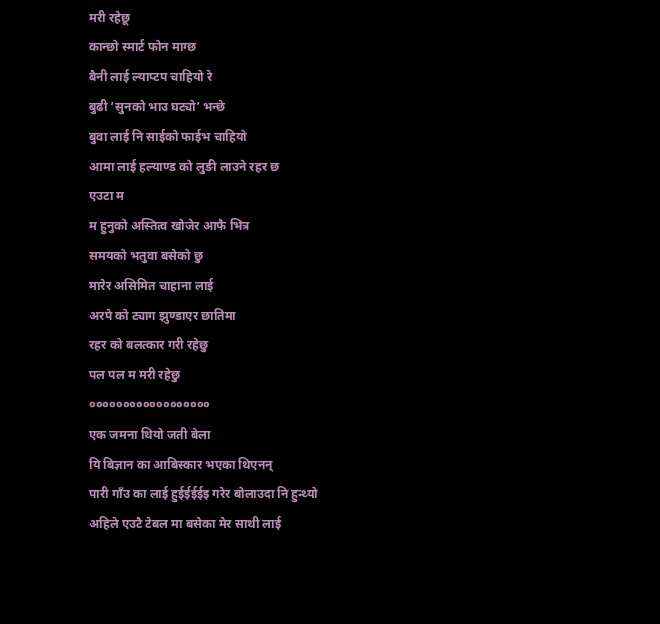मरी रहेछू
कान्छो स्मार्ट फोन माग्छ
बैनी लाई ल्याप्टप चाहियो रे
बुढी ‘सुनको भाउ घट्यो’ भन्छे
बुवा लाई नि साईको फाईभ चाहियो
आमा लाई हल्याण्ड को लुङी लाउने रहर छ
एउटा म
म हुनुको अस्तित्व खोजेर आफै भित्र
समयको भतुवा बसेको छु
मारेर असिमित चाहाना लाई
अरपे को ट्याग झुण्डाएर छातिमा
रहर को बलत्कार गरी रहेछु
पल पल म मरी रहेछु
००००००००००००००००००
एक जमना थियो जती बेला
यि बिज्ञान का आबिस्कार भएका थिएनन्
पारी गाँउ का लाई हुईईईईइ गरेर बोलाउदा नि हुन्थ्यो
अहिले एउटै टेबल मा बसेका मेर साथी लाई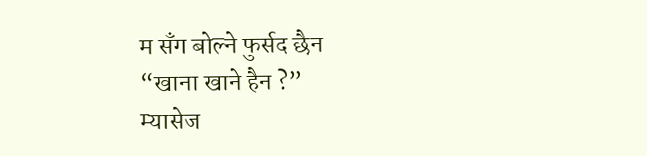म सँग बोल्ने फुर्सद छैन
“खाना खाने हैन ?”
म्यासेज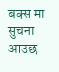बक्स मा सुचना आउछ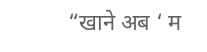“खाने अब ‘ म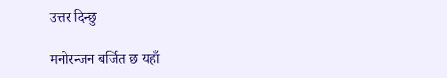उत्तर दिन्छु

मनोरन्जन बर्जित छ यहाँ